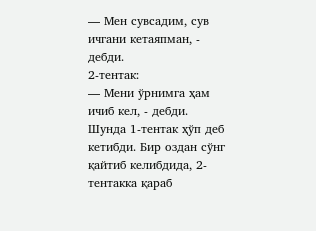— Мен сувсадим, сув ичгани кетаяпман, - дебди.
2-тентак:
— Мени ўрнимга ҳам ичиб кел, - дебди.
Шунда 1-тентак ҳўп деб кетибди. Бир оздан сўнг қайтиб келибдида, 2-тентакка қараб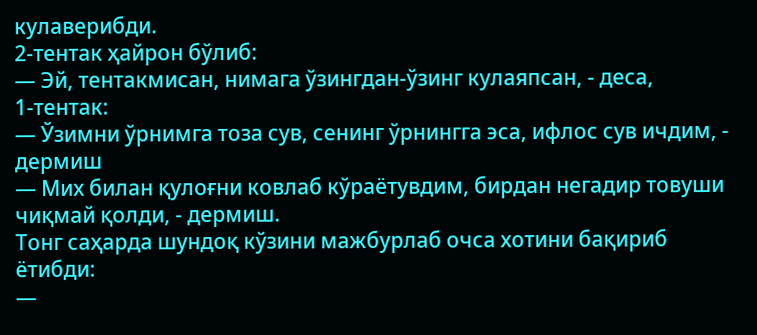кулаверибди.
2-тентак ҳайрон бўлиб:
— Эй, тентакмисан, нимага ўзингдан-ўзинг кулаяпсан, - деса,
1-тентак:
— Ўзимни ўрнимга тоза сув, сенинг ўрнингга эса, ифлос сув ичдим, - дермиш
— Мих билан қулоғни ковлаб кўраётувдим, бирдан негадир товуши чиқмай қолди, - дермиш.
Тонг саҳарда шундоқ кўзини мажбурлаб очса хотини бақириб ётибди:
—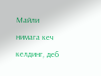Майли нимага кеч келдинг, деб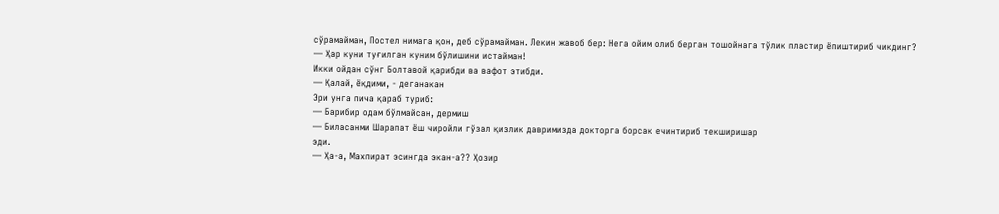сўрамайман, Постел нимага қон, деб сўрамайман. Лекин жавоб бер: Нега ойим олиб берган тошойнага тўлик пластир ёпиштириб чикдинг?
— Ҳар куни туғилган куним бўлишини истайман!
Икки ойдан сўнг Болтавой қарибди ва вафот этибди.
— Қалай, ёқдими, - деганакан
Эри унга пича қараб туриб:
— Барибир одам бўлмайсан, дермиш
— Биласанми Шарапат ёш чиройли гўзал қизлик давримизда докторга борсак ечинтириб текширишар
эди.
— Ҳа-а, Махпират эсингда экан-а?? Ҳозир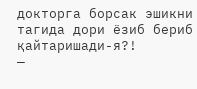докторга борсак эшикни тагида дори ёзиб бериб
қайтаришади-я?!
—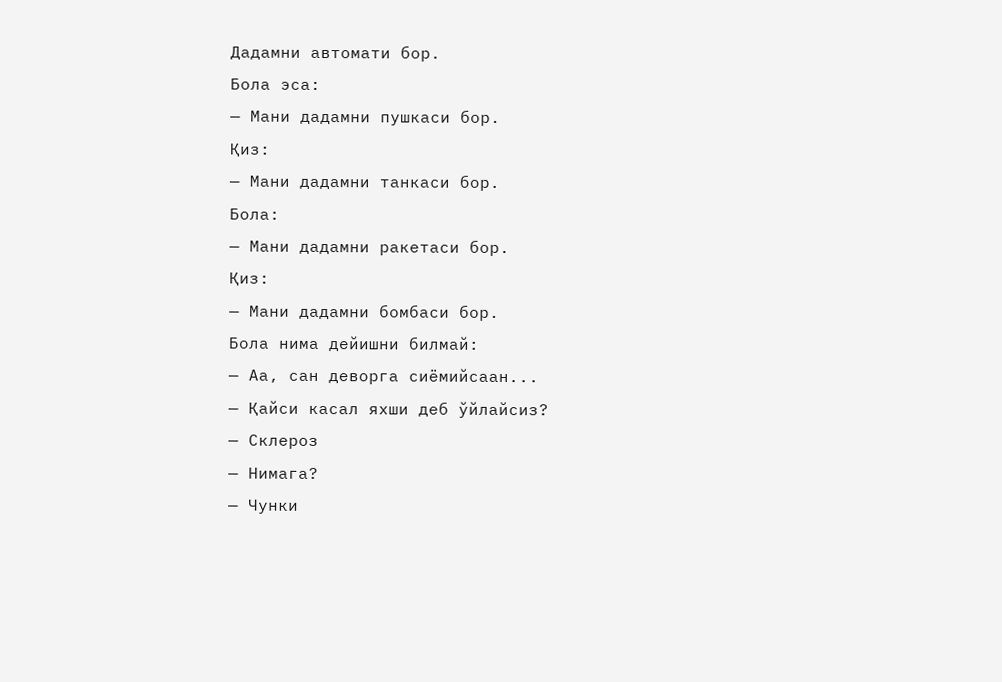Дадамни автомати бор.
Бола эса:
— Мани дадамни пушкаси бор.
Қиз:
— Мани дадамни танкаси бор.
Бола:
— Мани дадамни ракетаси бор.
Қиз:
— Мани дадамни бомбаси бор.
Бола нима дейишни билмай:
— Аа, сан деворга сиёмийсаан...
— Қайси касал яхши деб ўйлайсиз?
— Склероз
— Нимага?
— Чунки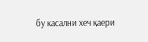бу касални хеч қаери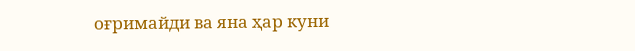оғримайди ва яна ҳар куни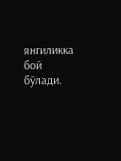янгиликка бой бўлади.